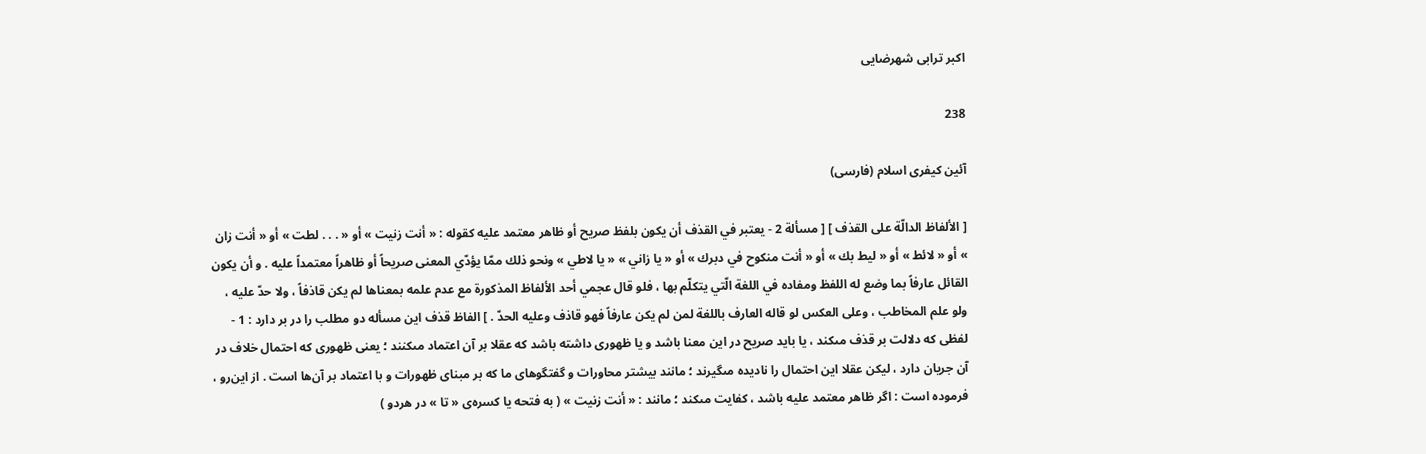اكبر ترابى شهرضايى

238

آئين كيفرى اسلام (فارسى)

[ الألفاظ الدالّة على القذف ] [ مسألة 2 - يعتبر في القذف أن يكون بلفظ صريح أو ظاهر معتمد عليه كقوله : « أنت زنيت » أو « . . . لطت » أو « أنت زان » أو « لائط » أو « ليط بك » أو « أنت منكوح في دبرك » أو « يا زاني » « يا لاطي » ونحو ذلك ممّا يؤدّي المعنى صريحاً أو ظاهراً معتمداً عليه . و أن يكون القائل عارفاً بما وضع له اللفظ ومفاده في اللغة الّتي يتكلّم بها ، فلو قال عجمي أحد الألفاظ المذكورة مع عدم علمه بمعناها لم يكن قاذفاً ، ولا حدّ عليه ، ولو علم المخاطب ، وعلى العكس لو قاله العارف باللغة لمن لم يكن عارفاً فهو قاذف وعليه الحدّ . ] الفاظ قذف اين مسأله دو مطلب را در بر دارد : 1 - لفظى كه دلالت بر قذف مىكند ، يا بايد صريح در اين معنا باشد و يا ظهورى داشته باشد كه عقلا بر آن اعتماد مىكنند ؛ يعنى ظهورى كه احتمال خلاف در آن جريان دارد ، ليكن عقلا اين احتمال را ناديده مىگيرند ؛ مانند بيشتر محاورات و گفتگوهاى ما كه بر مبناى ظهورات و با اعتماد بر آن‌ها است . از اين‌رو ، فرموده است : اگر ظاهر معتمد عليه باشد ، كفايت مىكند ؛ مانند : « أنت زنيت » ( به فتحه يا كسره‌ى « تا » در هردو )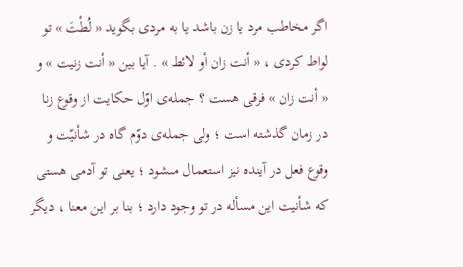اگر مخاطب مرد يا زن باشد يا به مردى بگويد « لُطْتَ » تو لواط كردى ، « أنت زان أو لائط » . آيا بين « أنت زنيت » و « أنت زان » فرقى هست ؟ جمله‌ى اوّل حكايت از وقوع زنا در زمان گذشته است ؛ ولى جمله‌ى دوّم گاه در شأنيّت و وقوع فعل در آينده نيز استعمال مىشود ؛ يعنى تو آدمى هستى كه شأنيت اين مسأله در تو وجود دارد ؛ بنا بر اين معنا ، ديگر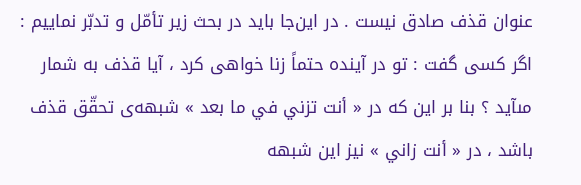عنوان قذف صادق نيست . در اين‌جا بايد در بحث زير تأمّل و تدبّر نماييم : اگر كسى گفت : تو در آينده حتماً زنا خواهى كرد ، آيا قذف به شمار مىآيد ؟ بنا بر اين كه در « أنت تزني في ما بعد » شبهه‌ى تحقّق قذف باشد ، در « أنت زاني » نيز اين شبهه